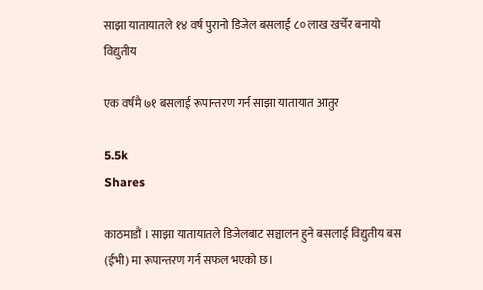साझा यातायातले १४ वर्ष पुरानो डिजेल बसलाई ८० लाख खर्चेर बनायो विद्युतीय

एक वर्षमै ७१ बसलाई रूपान्तरण गर्न साझा यातायात आतुर

5.5k
Shares

काठमाडौं । साझा यातायातले डिजेलबाट सञ्चालन हुने बसलाई विद्युतीय बस (ईभी) मा रूपान्तरण गर्न सफल भएको छ।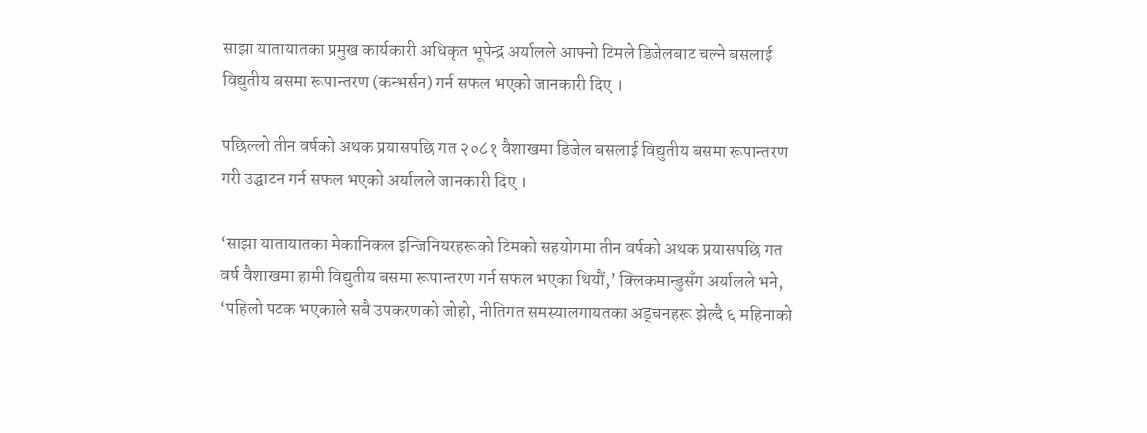साझा यातायातका प्रमुख कार्यकारी अधिकृत भूपेन्द्र अर्यालले आफ्नो टिमले डिजेलबाट चल्ने बसलाई विद्युतीय बसमा रूपान्तरण (कन्भर्सन) गर्न सफल भएको जानकारी दिए ।

पछिल्लो तीन वर्षको अथक प्रयासपछि गत २०८१ वैशाखमा डिजेल बसलाई विद्युतीय बसमा रूपान्तरण गरी उद्घाटन गर्न सफल भएको अर्यालले जानकारी दिए ।

‘साझा यातायातका मेकानिकल इन्जिनियरहरूको टिमको सहयोगमा तीन वर्षको अथक प्रयासपछि गत वर्ष वैशाखमा हामी विद्युतीय बसमा रूपान्तरण गर्न सफल भएका थियौं,’ क्लिकमान्डुसँग अर्यालले भने, ‘पहिलो पटक भएकाले सबै उपकरणको जोहो, नीतिगत समस्यालगायतका अड्चनहरू झेल्दै ६ महिनाको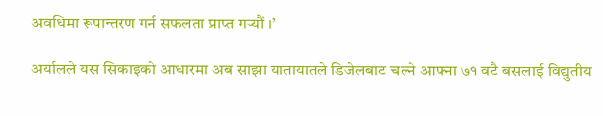अवधिमा रूपान्तरण गर्न सफलता प्राप्त गर्‍यौं ।’

अर्यालले यस सिकाइको आधारमा अब साझा यातायातले डिजेलबाट चल्ने आफ्ना ७१ वटै बसलाई विद्युतीय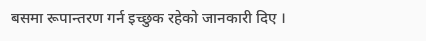बसमा रूपान्तरण गर्न इच्छुक रहेको जानकारी दिए ।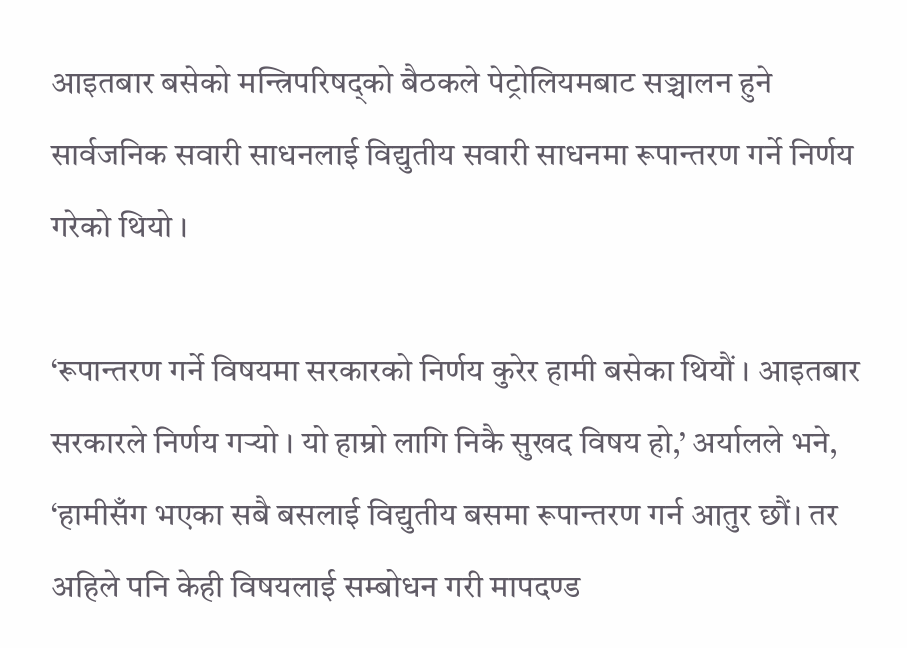आइतबार बसेको मन्त्रिपरिषद्को बैठकले पेट्रोलियमबाट सञ्चालन हुने सार्वजनिक सवारी साधनलाई विद्युतीय सवारी साधनमा रूपान्तरण गर्ने निर्णय गरेको थियो ।

‘रूपान्तरण गर्ने विषयमा सरकारको निर्णय कुरेर हामी बसेका थियौं । आइतबार सरकारले निर्णय गर्‍यो । यो हाम्रो लागि निकै सुखद विषय हो,’ अर्यालले भने, ‘हामीसँग भएका सबै बसलाई विद्युतीय बसमा रूपान्तरण गर्न आतुर छौं। तर अहिले पनि केही विषयलाई सम्बोधन गरी मापदण्ड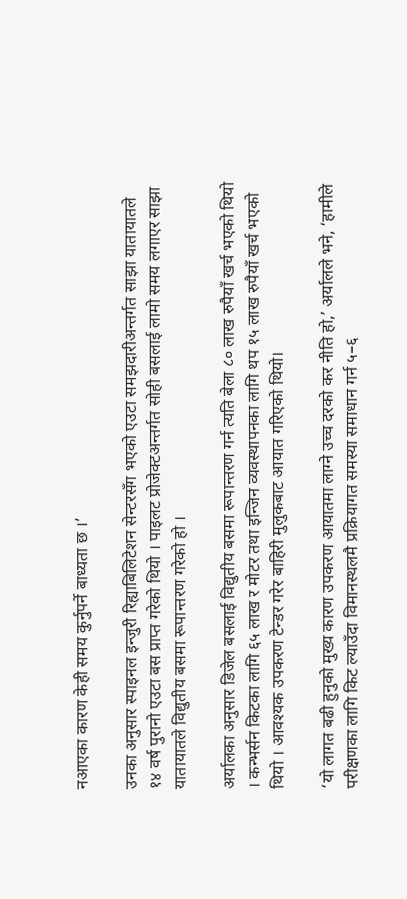नआएका कारण केही समय कुर्नुपर्ने बाध्यता छ ।’

उनका अनुसार स्पाइनल इन्जुरी रिह्याबिलिटेशन सेन्टरसँग भएको एउटा समझदारीअन्तर्गत साझा यातायातले १४ वर्ष पुरानो एउटा बस प्राप्त गरेको थियो । पाइलट प्रोजेक्टअन्तर्गत सोही बसलाई लामो समय लगाएर साझा यातायातले विद्युतीय बसमा रूपान्तरण गरेको हो ।

अर्यालका अनुसार डिजेल बसलाई विद्युतीय बसमा रूपान्तरण गर्न त्यति बेला ८० लाख रुपैयाँ खर्च भएको थियो । कन्भर्सन किटका लागि ६५ लाख र मोटर तथा इन्जिन व्यवस्थापनका लागि थप १५ लाख रुपैयाँ खर्च भएको थियो । आवश्यक उपकरण टेन्डर गरेर बाहिरी मुलुकबाट आयात गरिएको थियो।

‘यो लागत बढी हुनुको मुख्य कारण उपकरण आयातमा लाग्ने उच्च दरको कर नीति हो,’ अर्यालले भने, ‘हामीले परीक्षणका लागि किट ल्याउँदा विमानस्थलमै प्रक्रियागत समस्या समाधान गर्न ५–६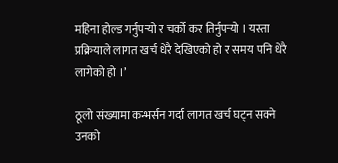महिना होल्ड गर्नुपर्‍यो र चर्को कर तिर्नुपर्‍यो । यस्ता प्रक्रियाले लागत खर्च धेरै देखिएको हो र समय पनि धेरै लागेको हो ।’

ठूलो संख्यामा कन्भर्सन गर्दा लागत खर्च घट्न सक्ने उनको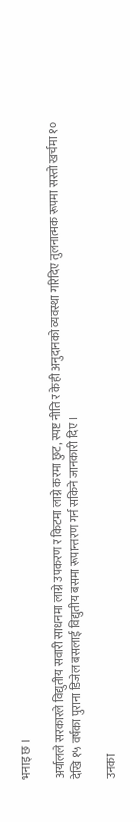भनाइ छ ।

अर्यालले सरकारले विद्युतीय सवारी साधनमा लाग्ने उपकरण र किटमा लाग्ने करमा छुट, स्पष्ट नीति र केही अनुदानको व्यवस्था गरिदिए तुलनात्मक रूपमा सस्तो खर्चमा १० देखि १५ वर्षका पुराना डिजेल बसलाई विद्युतीय बसमा रूपान्तरण गर्न सकिने जानकारी दिए ।

उनका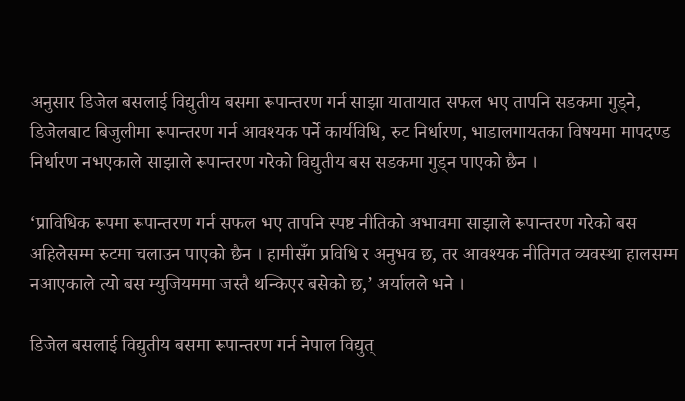अनुसार डिजेल बसलाई विद्युतीय बसमा रूपान्तरण गर्न साझा यातायात सफल भए तापनि सडकमा गुड्ने, डिजेलबाट बिजुलीमा रूपान्तरण गर्न आवश्यक पर्ने कार्यविधि, रुट निर्धारण, भाडालगायतका विषयमा मापदण्ड निर्धारण नभएकाले साझाले रूपान्तरण गरेको विद्युतीय बस सडकमा गुड्न पाएको छैन ।

‘प्राविधिक रूपमा रूपान्तरण गर्न सफल भए तापनि स्पष्ट नीतिको अभावमा साझाले रूपान्तरण गरेको बस अहिलेसम्म रुटमा चलाउन पाएको छैन । हामीसँग प्रविधि र अनुभव छ, तर आवश्यक नीतिगत व्यवस्था हालसम्म नआएकाले त्यो बस म्युजियममा जस्तै थन्किएर बसेको छ,’ अर्यालले भने ।

डिजेल बसलाई विद्युतीय बसमा रूपान्तरण गर्न नेपाल विद्युत्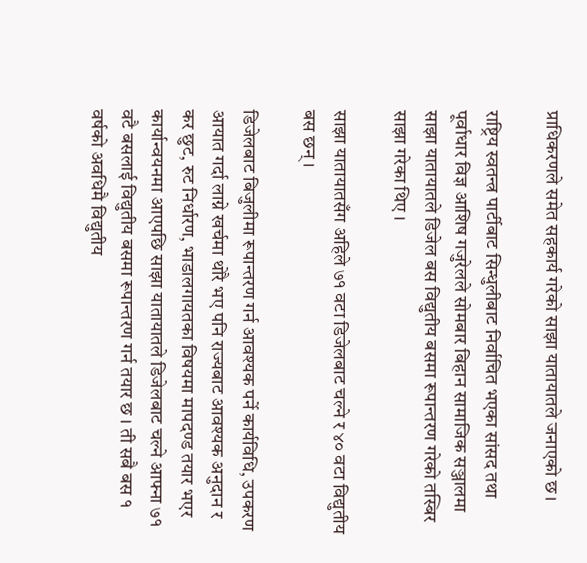प्राधिकरणले समेत सहकार्य गरेको साझा यातायातले जनाएको छ।

राष्ट्रिय स्वतन्त्र पार्टीबाट सिन्धुलीबाट निर्वाचित भएका सांसद तथा पूर्वाधार विज्ञ आशिष गजुरेलले सोमबार बिहान सामाजिक सञ्जालमा साझा यातायातले डिजेल बस विद्युतीय बसमा रूपान्तरण गरेको तस्बिर साझा गरेका थिए ।

साझा यातायातसँग अहिले ७१ वटा डिजेलबाट चल्ने र ४० वटा विद्युतीय बस छन् ।

डिजेलबाट बिजुलीमा रूपान्तरण गर्न आवश्यक पर्ने कार्यविधि, उपकरण आयात गर्दा लाग्ने खर्चमा थोरै भए पनि राज्यबाट आवश्यक अनुदान र कर छुट, रुट निर्धारण, भाडालगायतका विषयमा मापदण्ड तयार भएर कार्यान्वयनमा आएपछि साझा यातायातले डिजेलबाट चल्ने आफ्ना ७१ वटै बसलाई विद्युतीय बसमा रूपान्तरण गर्न तयार छ । ती सबै बस १ वर्षको अवधिमै विद्युतीय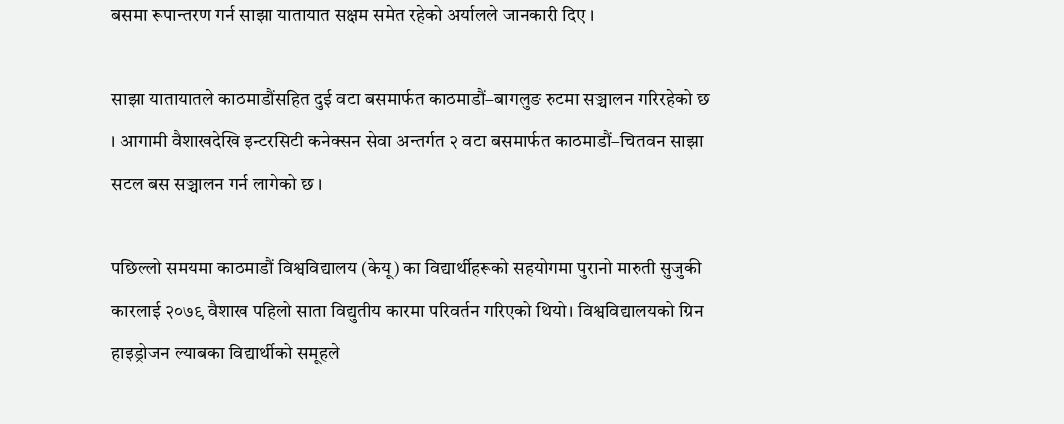बसमा रूपान्तरण गर्न साझा यातायात सक्षम समेत रहेको अर्यालले जानकारी दिए ।

साझा यातायातले काठमाडौंसहित दुई वटा बसमार्फत काठमाडौं–बागलुङ रुटमा सञ्चालन गरिरहेको छ । आगामी वैशाखदेखि इन्टरसिटी कनेक्सन सेवा अन्तर्गत २ वटा बसमार्फत काठमाडौं–चितवन साझा सटल बस सञ्चालन गर्न लागेको छ ।

पछिल्लो समयमा काठमाडौं विश्वविद्यालय (केयू) का विद्यार्थीहरूको सहयोगमा पुरानो मारुती सुजुकी कारलाई २०७९ वैशाख पहिलो साता विद्युतीय कारमा परिवर्तन गरिएको थियो। विश्वविद्यालयको ग्रिन हाइड्रोजन ल्याबका विद्यार्थीको समूहले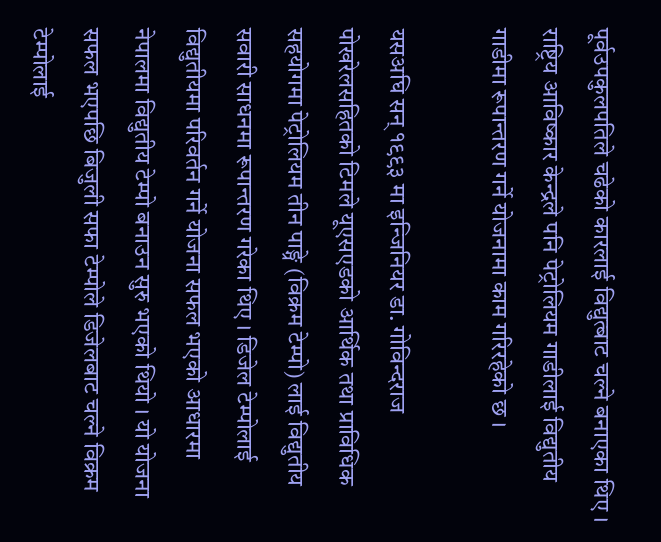पूर्वउपकुलपतिले चढेको कारलाई विद्युत्बाट चल्ने बनाएका थिए । राष्ट्रिय आविष्कार केन्द्रले पनि पेट्रोलियम गाडीलाई विद्युतीय गाडीमा रूपान्तरण गर्ने योजनामा काम गरिरहेको छ ।

यसअघि सन् १९९३ मा इन्जिनियर डा. गोविन्दराज पोखरेलसहितको टिमले यूएसएडको आर्थिक तथा प्राविधिक सहयोगमा पेट्रोलियम तीन पाङ्ग्रे (विक्रम टेम्पो) लाई विद्युतीय सवारी साधनमा रूपान्तरण गरेका थिए । डिजेल टेम्पोलाई विद्युतीयमा परिवर्तन गर्ने योजना सफल भएको आधारमा नेपालमा विद्युतीय टेम्पो बनाउन सुरु भएको थियो । यो योजना सफल भएपछि बिजुली सफा टेम्पोले डिजेलबाट चल्ने विक्रम टेम्पोलाई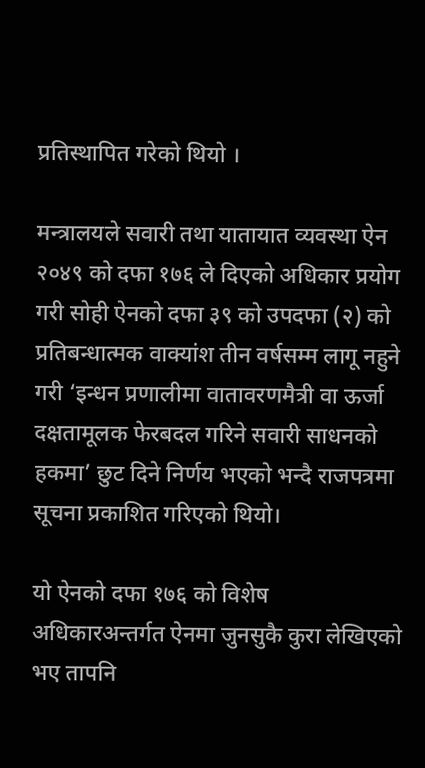प्रतिस्थापित गरेको थियो ।

मन्त्रालयले सवारी तथा यातायात व्यवस्था ऐन २०४९ को दफा १७६ ले दिएको अधिकार प्रयोग गरी सोही ऐनको दफा ३९ को उपदफा (२) को प्रतिबन्धात्मक वाक्यांश तीन वर्षसम्म लागू नहुने गरी ‘इन्धन प्रणालीमा वातावरणमैत्री वा ऊर्जा दक्षतामूलक फेरबदल गरिने सवारी साधनको हकमा’ छुट दिने निर्णय भएको भन्दै राजपत्रमा सूचना प्रकाशित गरिएको थियो।

यो ऐनको दफा १७६ को विशेष अधिकारअन्तर्गत ऐनमा जुनसुकै कुरा लेखिएको भए तापनि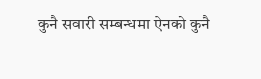कुनै सवारी सम्बन्धमा ऐनको कुनै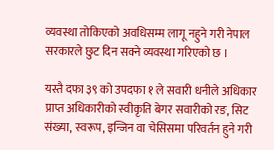व्यवस्था तोकिएको अवधिसम्म लागू नहुने गरी नेपाल सरकारले छुट दिन सक्ने व्यवस्था गरिएको छ ।

यस्तै दफा ३९ को उपदफा १ ले सवारी धनीले अधिकार प्राप्त अधिकारीको स्वीकृति बेगर सवारीको रङ, सिट संख्या, स्वरूप, इन्जिन वा चेसिसमा परिवर्तन हुने गरी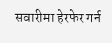सवारीमा हेरफेर गर्न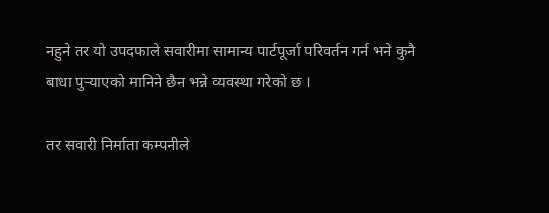नहुने तर यो उपदफाले सवारीमा सामान्य पार्टपूर्जा परिवर्तन गर्न भने कुनै बाधा पुर्‍याएको मानिने छैन भन्ने व्यवस्था गरेको छ ।

तर सवारी निर्माता कम्पनीले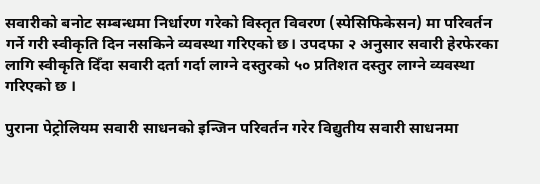सवारीको बनोट सम्बन्धमा निर्धारण गरेको विस्तृत विवरण (स्पेसिफिकेसन) मा परिवर्तन गर्ने गरी स्वीकृति दिन नसकिने व्यवस्था गरिएको छ। उपदफा २ अनुसार सवारी हेरफेरका लागि स्वीकृति दिँदा सवारी दर्ता गर्दा लाग्ने दस्तुरको ५० प्रतिशत दस्तुर लाग्ने व्यवस्था गरिएको छ ।

पुराना पेट्रोलियम सवारी साधनको इन्जिन परिवर्तन गरेर विद्युतीय सवारी साधनमा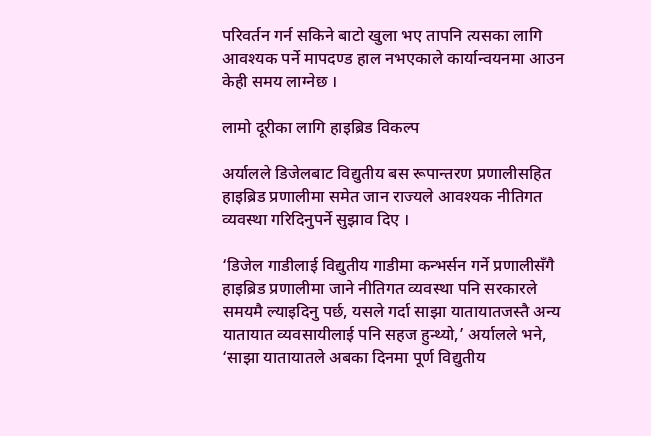परिवर्तन गर्न सकिने बाटो खुला भए तापनि त्यसका लागि आवश्यक पर्ने मापदण्ड हाल नभएकाले कार्यान्वयनमा आउन केही समय लाग्नेछ ।

लामो दूरीका लागि हाइब्रिड विकल्प

अर्यालले डिजेलबाट विद्युतीय बस रूपान्तरण प्रणालीसहित हाइब्रिड प्रणालीमा समेत जान राज्यले आवश्यक नीतिगत व्यवस्था गरिदिनुपर्ने सुझाव दिए ।

‘डिजेल गाडीलाई विद्युतीय गाडीमा कन्भर्सन गर्ने प्रणालीसँगै हाइब्रिड प्रणालीमा जाने नीतिगत व्यवस्था पनि सरकारले समयमै ल्याइदिनु पर्छ, यसले गर्दा साझा यातायातजस्तै अन्य यातायात व्यवसायीलाई पनि सहज हुन्थ्यो,’ अर्यालले भने, ‘साझा यातायातले अबका दिनमा पूर्ण विद्युतीय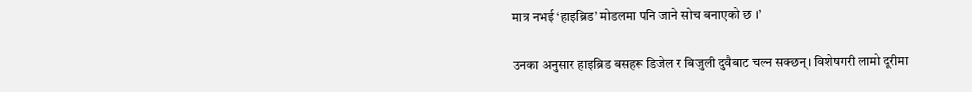मात्र नभई ‘हाइब्रिड’ मोडलमा पनि जाने सोच बनाएको छ ।’

उनका अनुसार हाइब्रिड बसहरू डिजेल र बिजुली दुवैबाट चल्न सक्छन्। विशेषगरी लामो दूरीमा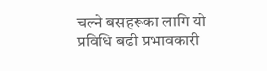चल्ने बसहरूका लागि यो प्रविधि बढी प्रभावकारी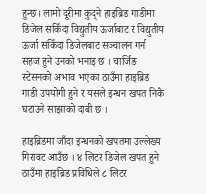हुन्छ। लामो दूरीमा कुद्ने हाइब्रिड गाडीमा डिजेल सकिँदा विद्युतीय ऊर्जाबाट र विद्युतीय ऊर्जा सकिँदा डिजेलबाट सञ्चालन गर्न सहज हुने उनको भनाइ छ । चार्जिङ स्टेसनको अभाव भएका ठाउँमा हाइब्रिड गाडी उपयोगी हुने र यसले इन्धन खपत निकै घटाउने साझाको दाबी छ ।

हाइब्रिडमा जाँदा इन्धनको खपतमा उल्लेख्य गिरावट आउँछ । ४ लिटर डिजेल खपत हुने ठाउँमा हाइब्रिड प्रविधिले ८ लिटर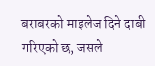बराबरको माइलेज दिने दाबी गरिएको छ, जसले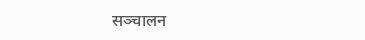सञ्चालन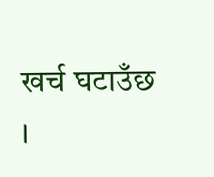खर्च घटाउँछ ।